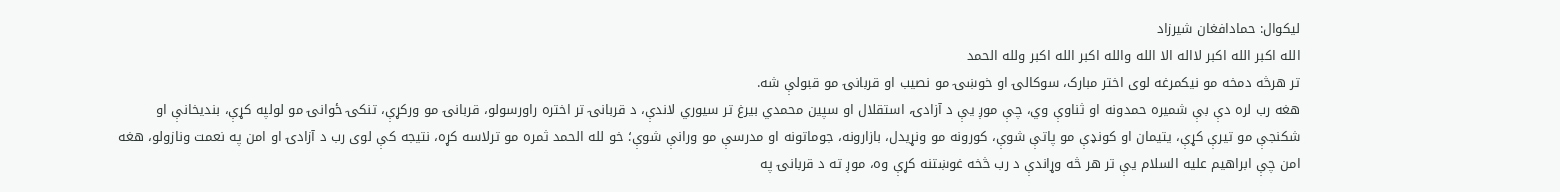لیکوال: حمادافغان شیرزاد
الله اکبر الله اکبر لااله الا الله والله اکبر الله اکبر ولله الحمد
تر هرڅه دمخه مو نیکمرغه لوی اختر مبارک، سوکالۍ او خوښۍ مو نصیب او قربانۍ مو قبولې شه.
هغه رب لره دې بې شمیره حمدونه او ثناوې وي، چې موږ یې د آزادۍ، استقلال او سپین محمدي بیرغ تر سیوري لاندې، د قربانۍ تر اختره راورسولو، قربانۍ مو ورکړې، تنکۍ ځوانۍ مو لولپه کړې، بندیخانې او شکنجې مو تیرې کړې، یتیمان او کونډې مو پاتې شوې، کورونه مو ونړيدل، بازارونه، جوماتونه او مدرسې مو ورانې شوې؛ خو لله الحمد ثمره مو ترلاسه کړه، نتیجه کې لوی رب د آزادۍ او امن په نعمت ونازولو، هغه امن چې ابراهیم علیه السلام یې تر هر څه وړاندې د رب څخه غوښتنه کړې وه، موږ ته د قربانۍ په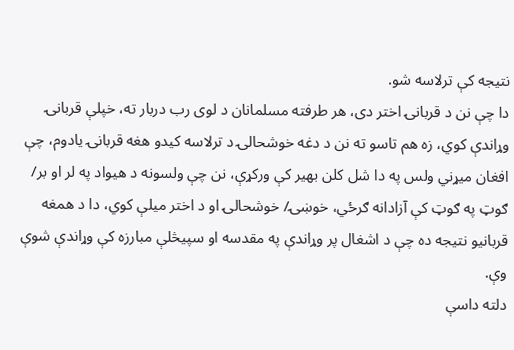نتیجه کې ترلاسه شو.
دا چې نن د قربانۍ اختر دی، هر طرفته مسلمانان د لوی رب دربار ته، خپلې قربانۍ وړاندې کوي، زه هم تاسو ته نن د دغه خوشحالۍ د ترلاسه کیدو هغه قربانۍ یادوم، چې افغان میړني ولس په دا شل کلن بهیر کې ورکړې، نن چې ولسونه د هیواد په لر او بر/ ګوټ په ګوټ کې آزادانه ګرځي، خوښۍ/ خوشحالۍ او د اختر میلې کوي، دا د همغه قربانیو نتیجه ده چې د اشغال پر وړاندې په مقدسه او سپیڅلې مبارزه کې وړاندې شوې وې.
دلته داسې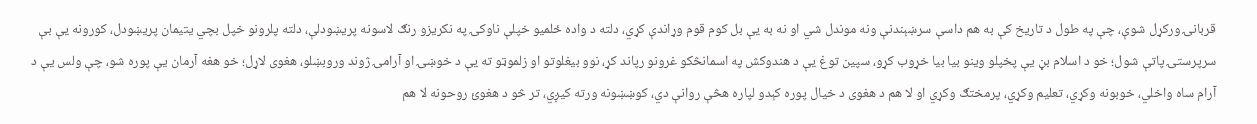قربانۍ ورکړل شوې، چې په طول د تاریخ کې به هم داسې سرښېندنې ونه موندل شي او نه به یې بل کوم قوم وړاندې کړي، دلته د واده ځلمیو خپلې ناوکۍ په نکریزو رنګ لاسونه پریښودلې، دلته پلرونو خپل بچي یتیمان پریښودل، کورونه یې بې سرپرستۍ پاتې شول؛ خو د اسلام بڼ یې پخپلو وینو بیا بیا خړوب کړو، سپین توغ یې د هندوکش په اسمانڅکو غرونو رپاند کړ، نوو بیغلوتو او زلموټو ته یې د خوښۍ او آرامۍ ژوند وروبښلو، هغوی لاړل؛ خو هغه آرمان یې پوره شو، چې ولس یې د آرام ساه واخلي، خوبونه وکړي، تعلیم وکړي، پرمختګ وکړي او لا هم د هغوی د خیال پوره کېدو لپاره هڅې روانې دي، کوښښونه ورته کیږي، تر څو د هغوئ روحونه لا هم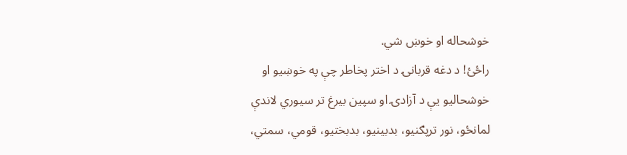خوشحاله او خوښ شي.
راځئ! د دغه قربانۍ د اختر پخاطر چې په خوښیو او خوشحالیو یې د آزادۍ او سپین بیرغ تر سیوري لاندې لمانځو، نور ترپګنیو، بدبینیو، بدبختیو، قومي، سمتي،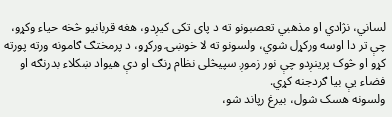لساني، نژادي او مذهبي تعصبونو ته د پای تکی کیږدو، هغه قربانیو څخه حیاء وکړو، چې تر دا اوسه ورکړل شوي، ولسونو ته لا خوښۍ ورکړو، د پرمختګ ګامونه ورته پورته کړو او څوک پرینږدو چې نور زموږ سپیڅلی نظام ړنګ او دې هیواد ښکلاء بدرنګه او فضاء یې بیا ګردجنه کړي.
ولسونه هسک شول، بیرغ رپاند شو،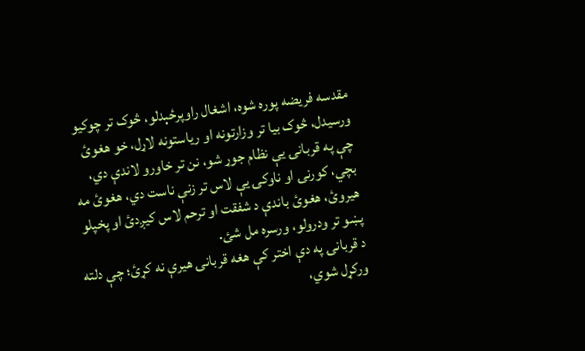مقدسه فریضه پوره شوه، اشغال راوپرځېدلو، څوک تر چوکیو ورسيدل، څوک بیا تر وزارتونه او ریاستونه لاړل، خو هغوئ چې په قربانۍ یې نظام جوړ شو، نن تر خاورو لاندې دي، بچي، کورنۍ او ناوکۍ یې لاس تر زنې ناست دي، هغوئ مه هیروئ، هغوئ باندې د شفقت او ترحم لاس کیږدئ او پخپلو پښو تر ودرولو، ورسره مل شئ.
د قربانۍ په دې اختر کې هغه قربانۍ هیرې نه کړئ؛ چې دلته ورکړل شوي،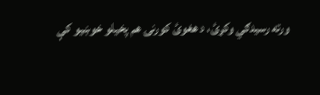ورته رسیدګي وکړئ، د هغوئ کورنۍ هم پخيلو خوښیو کې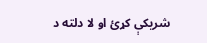شریکې کړئ او لا دلته د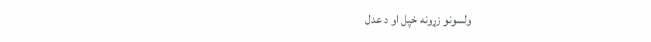ولسونو زړونه خپل او د عدل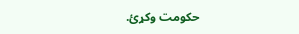حکومت وکړئ.